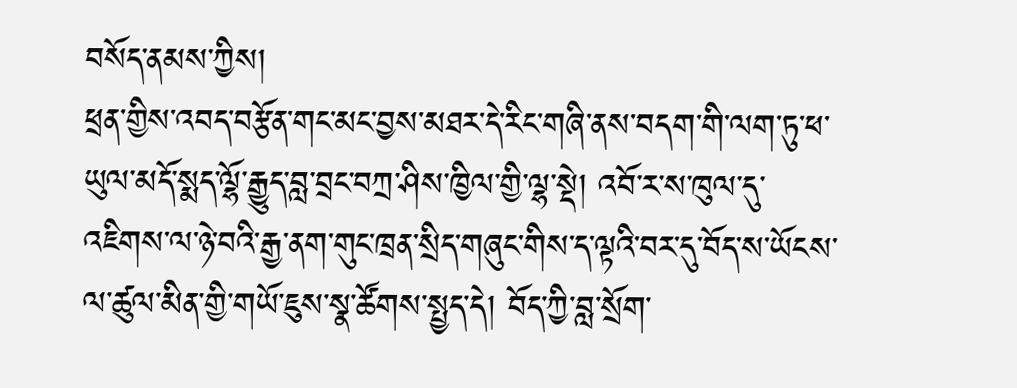བསོད་ནམས་ཀྱིས།
ཕྲན་གྱིས་འབད་བརྩོན་གང་མང་བྱས་མཐར་དེ་རིང་གཞི་ནས་བདག་གི་ལག་ཏུ་ཕ་ཡུལ་མདོ་སྨད་ལྷོ་རྒྱུད་བླ་བྲང་བཀྲ་ཤིས་ཁྱིལ་གྱི་ལྷ་སྡེ། འབོ་ར་ས་ཁུལ་དུ་འཇིགས་ལ་ཉེ་བའི་རྒྱ་ནག་གུང་ཁྲན་སྲིད་གཞུང་གིས་ད་ལྟའི་བར་དུ་བོད་ས་ཡོངས་ལ་ཚུལ་མིན་གྱི་གཡོ་ཇུས་སྣ་ཚོགས་སྤྱད་དེ། བོད་ཀྱི་བླ་སྲོག་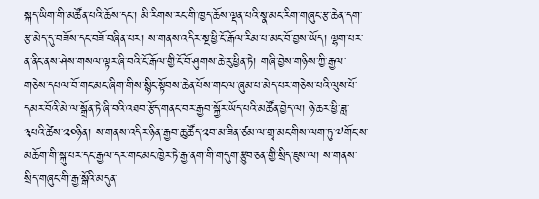སྐད་ཡིག་གི་མཚོན་པའི་ཆོས་དང་། མི་རིགས་རང་གི་ཁྱད་ཆོས་ལྡན་པའི་སྣ་མང་རིག་གཞུང་རྩ་ཆེན་དག་རྩ་མེད་དུ་བཟོས་དང་བཟོ་བཞིན་པར། ས་གནས་འདིར་སྔ་ཕྱི་ངོ་རྒོལ་རིམ་པ་མང་བོ་བྱས་ཡོད། ལྷག་པར་ན་ནིང་ནས་ཤེས་གསལ་ལྟར་ཞི་བའི་ངོ་རྒོལ་གྱི་ངོ་བོ་ཤུགས་ཆེ་རུ་ཕྱིན་ཏེ། གཞི་བྱེས་གཉིས་ཀྱི་རྒྱལ་གཅེས་དཔལ་བོ་གང་མང་ཞིག་གིས་སྙིང་སྟོབས་ཆེན་པོས་གང་ལ་ཞུམ་པ་མེད་པར་གཅེས་པའི་ལུས་པོ་དམར་བོའི་མེ་ལ་སྒྲོན་ཏེ་ཞི་བའི་འཐབ་རྩོད་གནང་བར་རྒྱབ་སྐྱོར་ཡོད་པའི་མཚོན་བྱེད་ལ། ཉེ་ཆར་ཕྱི་ཟླ་༣པའི་ཚེས་༢༠ཉིན། ས་གནས་འདིར་ཉིན་རྒྱབ་ཆུ་ཚོད་༢བ་མ་ཟིན་ཙམ་ལ་གྲྭ་མང་གིས་ལག་ཏུ་༧གོང་ས་མཆོག་གི་སྐུ་པར་དང་རྒྱལ་དར་གང་མང་ཁྱེར་ཏེ་རྒྱ་ནག་གི་གདུག་རྩུབ་ཅན་གྱི་སྲིད་ཇུས་ལ། ས་གནས་སྲིད་གཞུང་གི་རྒྱ་སྒོའི་མདུན་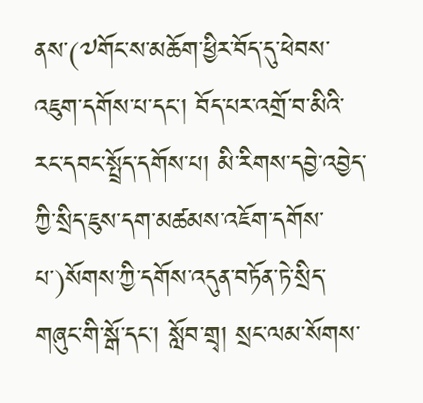ནས་(༧གོང་ས་མཆོག་ཕྱིར་བོད་དུ་ཕེབས་འཇུག་དགོས་པ་དང་། བོད་པར་འགྲོ་བ་མིའི་རང་དབང་སྤྲོད་དགོས་པ། མི་རིགས་དབྱེ་འབྱེད་ཀྱི་སྲིད་ཇུས་དག་མཚམས་འཇོག་དགོས་པ་)སོགས་ཀྱི་དགོས་འདུན་བཏོན་ཏེ་སྲིད་གཞུང་གི་སྒོ་དང་། སློབ་གྲྭ། སྲང་ལམ་སོགས་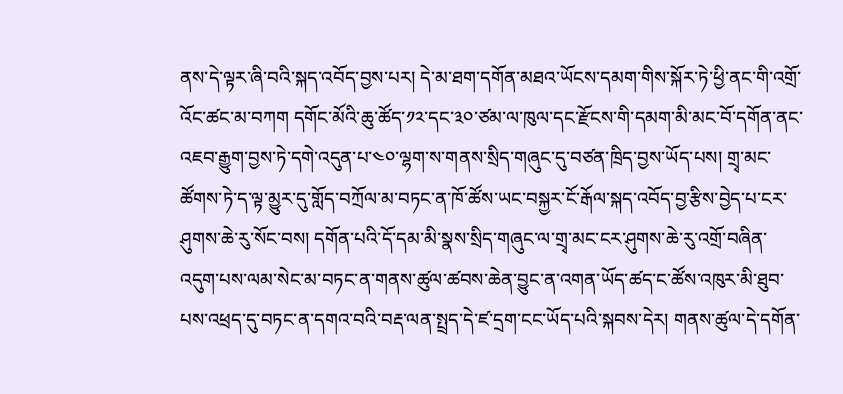ནས་དེ་ལྟར་ཞི་བའི་སྐད་འབོད་བྱས་པར། དེ་མ་ཐག་དགོན་མཐའ་ཡོངས་དམག་གིས་སྐོར་ཏེ་ཕྱི་ནང་གི་འགྲོ་འོང་ཚང་མ་བཀག དགོང་མོའི་ཆུ་ཚོད་༡༢་དང་༣༠་ཙམ་ལ་ཁུལ་དང་རྫོངས་གི་དམག་མི་མང་བོ་དགོན་ནང་འཇབ་རྒྱུག་བྱས་ཏེ་དགེ་འདུན་པ་༤༠་ལྷག་ས་གནས་སྲིད་གཞུང་དུ་བཙན་ཁྲིད་བྱས་ཡོད་པས། གྲྭ་མང་ཚོགས་ཏེ་ད་ལྟ་མྱུར་དུ་གློད་བཀྲོལ་མ་བཏང་ན་ཁོ་ཚོས་ཡང་བསྐྱར་ངོ་རྒོལ་སྐད་འབོད་བྱ་རྩིས་བྱེད་པ་ངར་ཤུགས་ཆེ་རུ་སོང་བས། དགོན་པའི་དོ་དམ་མི་སྣས་སྲིད་གཞུང་ལ་གྲྭ་མང་ངར་ཤུགས་ཆེ་རུ་འགྲོ་བཞིན་འདུག་པས་ལམ་སེང་མ་བཏང་ན་གནས་ཚུལ་ཚབས་ཆེན་བྱུང་ན་འགན་ཡོད་ཚད་ང་ཚོས་འཁུར་མི་ཐུབ་པས་འཕྲད་དུ་བཏང་ན་དགའ་བའི་བརྡ་ལན་སྤྲད་དེ་ཛ་དྲག་ངང་ཡོད་པའི་སྐབས་དེར། གནས་ཚུལ་དེ་དགོན་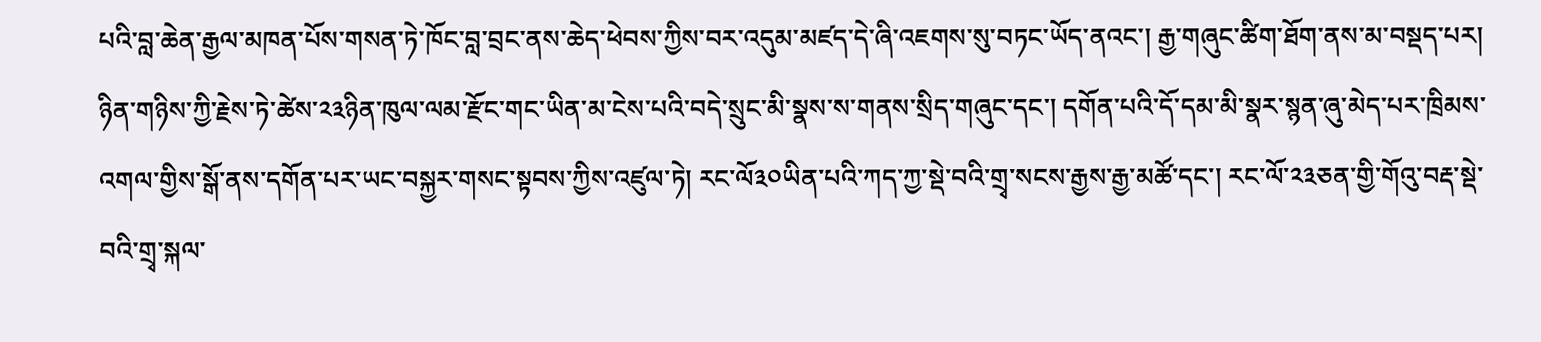པའི་བླ་ཆེན་རྒྱལ་མཁན་པོས་གསན་ཏེ་ཁོང་བླ་བྲང་ནས་ཆེད་ཕེབས་ཀྱིས་བར་འདུམ་མཛད་དེ་ཞི་འཇགས་སུ་བཏང་ཡོད་ནའང་། རྒྱ་གཞུང་ཚིག་ཐོག་ནས་མ་བསྡད་པར། ཉིན་གཉིས་ཀྱི་རྗེས་ཏེ་ཚེས་༢༣ཉིན་ཁུལ་ལམ་རྫོང་གང་ཡིན་མ་ངེས་པའི་བདེ་སྲུང་མི་སྣས་ས་གནས་སྲིད་གཞུང་དང་། དགོན་པའི་དོ་དམ་མི་སྣར་སྙན་ཞུ་མེད་པར་ཁྲིམས་འགལ་གྱིས་སྒོ་ནས་དགོན་པར་ཡང་བསྐྱར་གསང་སྟབས་ཀྱིས་འཛུལ་ཏེ། རང་ལོ༣༠ཡིན་པའི་ཀད་ཀྱ་སྡེ་བའི་གྲྭ་སངས་རྒྱས་རྒྱ་མཚོ་དང་། རང་ལོ་༢༣ཅན་གྱི་གོའུ་བརྡ་སྡེ་བའི་གྲྭ་སྐལ་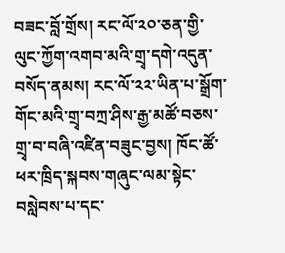བཟང་བློ་གྲོས། རང་ལོ་༢༠་ཅན་གྱི་ལུང་ཀྱོག་འགབ་མའི་གྲྭ་དགེ་འདུན་བསོད་ནམས། རང་ལོ་༢༢་ཡིན་པ་སྒྲོག་གོང་མའི་གྲྭ་བཀྲ་ཤིས་རྒྱ་མཚོ་བཅས་གྲྭ་བ་བཞི་འཛིན་བཟུང་བྱས། ཁོང་ཚོ་ཕར་ཁྲིད་སྐབས་གཞུང་ལམ་སྟེང་བསླེབས་པ་དང་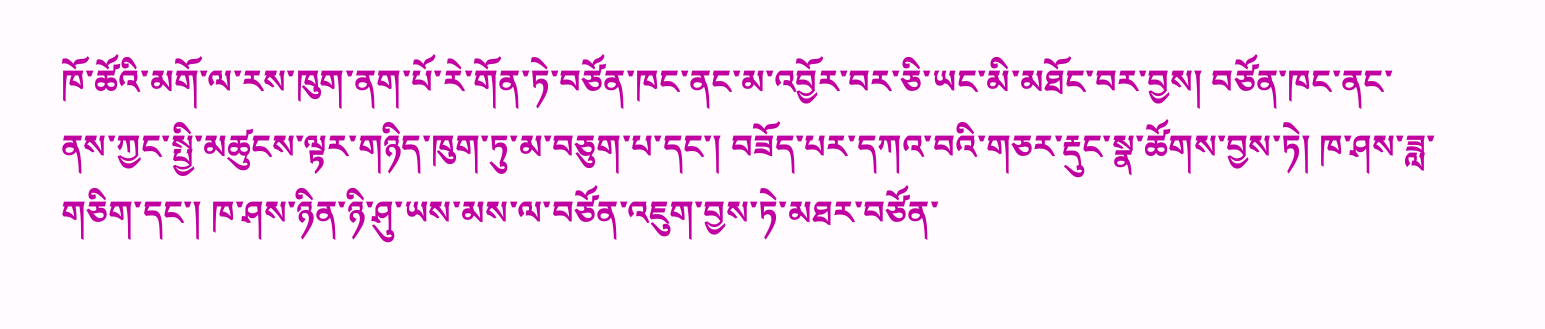ཁོ་ཚོའི་མགོ་ལ་རས་ཁུག་ནག་པོ་རེ་གོན་ཏེ་བཙོན་ཁང་ནང་མ་འབྱོར་བར་ཅི་ཡང་མི་མཐོང་བར་བྱས། བཙོན་ཁང་ནང་ནས་ཀྱང་སྤྱི་མཚུངས་ལྟར་གཉིད་ཁུག་ཏུ་མ་བཅུག་པ་དང་། བཟོད་པར་དཀའ་བའི་གཅར་རྡུང་སྣ་ཚོགས་བྱས་ཏེ། ཁ་ཤས་ཟླ་གཅིག་དང་། ཁ་ཤས་ཉིན་ཉི་ཤུ་ཡས་མས་ལ་བཙོན་འཇུག་བྱས་ཏེ་མཐར་བཙོན་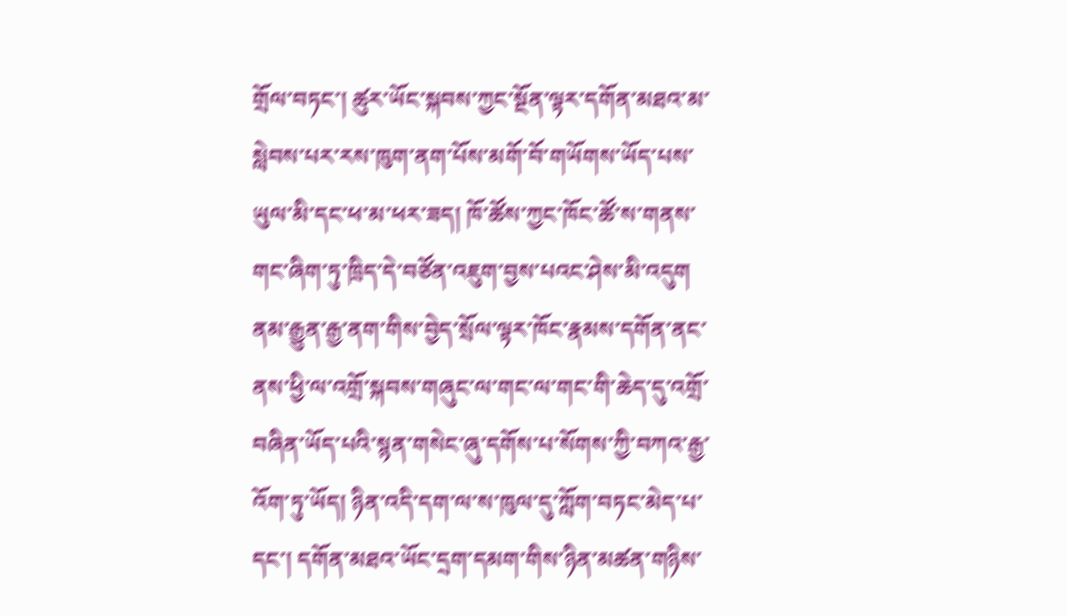གྲོལ་བཏང་། ཚུར་ཡོང་སྐབས་ཀྱང་སྔོན་ལྟར་དགོན་མཐའ་མ་སླེབས་པར་རས་ཁུག་ནག་པོས་མགོ་བོ་གཡོགས་ཡོད་པས་ཡུལ་མི་དང་ཕ་མ་ཕར་ཟད། ཁོ་ཚོས་ཀྱང་ཁོང་ཚོ་ས་གནས་གང་ཞིག་ཏུ་ཁྲིད་དེ་བཙོན་འཇུག་བྱས་པའང་ཤེས་མི་འདུག ནམ་རྒྱུན་རྒྱ་ནག་གིས་བྱེད་སྲོལ་ལྟར་ཁོང་རྣམས་དགོན་ནང་ནས་ཕྱི་ལ་འགྲོ་སྐབས་གཞུང་ལ་གང་ལ་གང་གི་ཆེད་དུ་འགྲོ་བཞིན་ཡོད་པའི་སྙན་གསེང་ཞུ་དགོས་པ་སོགས་ཀྱི་བཀའ་རྒྱ་འོག་ཏུ་ཡོད། ཉིན་འདི་དག་ལ་ས་ཁུལ་དུ་ཀློག་བཏང་མེད་པ་དང་། དགོན་མཐའ་ཡོང་དྲག་དམག་གིས་ཉིན་མཚན་གཉིས་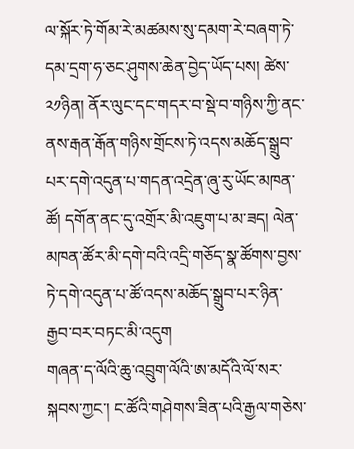ལ་སྐོར་ཏེ་གོམ་རེ་མཚམས་སུ་དམག་རེ་བཞག་ཏེ་དམ་དྲག་ཧ་ཅང་ཤུགས་ཆེན་བྱེད་ཡོད་པས། ཚེས་༢༡ཉིན། ནོར་ལུང་དང་གདར་བ་སྡེ་བ་གཉིས་ཀྱི་ནང་ནས་རྒན་རྒོན་གཉིས་གྲོངས་ཏེ་འདས་མཆོད་སྒྲུབ་པར་དགེ་འདུན་པ་གདན་འདྲེན་ཞུ་རུ་ཡོང་མཁན་ཚོ། དགོན་ནང་དུ་འགྲོར་མི་འཇུག་པ་མ་ཟད། ལེན་མཁན་ཚོར་མི་དགེ་བའི་འདྲི་གཅོད་སྣ་ཚོགས་བྱས་ཏེ་དགེ་འདུན་པ་ཚོ་འདས་མཆོད་སྒྲུབ་པར་ཉིན་རྒྱབ་བར་བཏང་མི་འདུག
གཞན་ད་ལོའི་ཆུ་འབྲུག་ལོའི་ཨ་མདོའི་ལོ་སར་སྐབས་ཀྱང་། ང་ཚོའི་གཤེགས་ཟིན་པའི་རྒྱལ་གཅེས་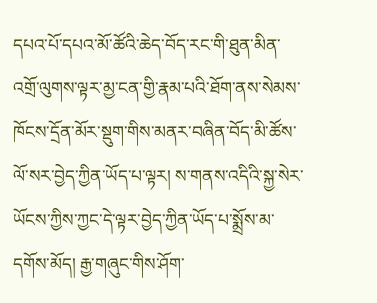དཔའ་པོ་དཔའ་མོ་ཚོའི་ཆེད་བོད་རང་གི་ཐུན་མིན་འགྲོ་ལུགས་ལྟར་མྱ་ངན་གྱི་རྣམ་པའི་ཐོག་ནས་སེམས་ཁོངས་དྲོན་མོར་སྡུག་གིས་མནར་བཞིན་བོད་མི་ཚོས་ལོ་སར་བྱེད་ཀྱིན་ཡོད་པ་ལྟར། ས་གནས་འདིའི་སྐྱ་སེར་ཡོངས་ཀྱིས་ཀྱང་དེ་ལྟར་བྱེད་ཀྱིན་ཡོད་པ་སྨྲོས་མ་དགོས་མོད། རྒྱ་གཞུང་གིས་ཤོག་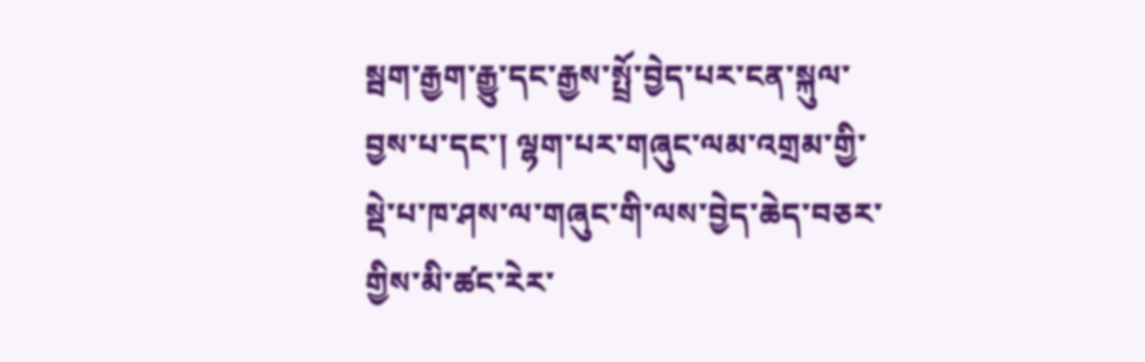སྦག་རྒྱག་རྒྱུ་དང་རྒྱས་སྤྲོ་བྱེད་པར་ངན་སྐུལ་བྱས་པ་དང་། ལྷག་པར་གཞུང་ལམ་འགྲམ་གྱི་སྡེ་པ་ཁ་ཤས་ལ་གཞུང་གི་ལས་བྱེད་ཆེད་བཅར་གྱིས་མི་ཚང་རེར་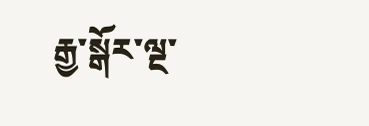རྒྱ་སྒོར་ལྔ་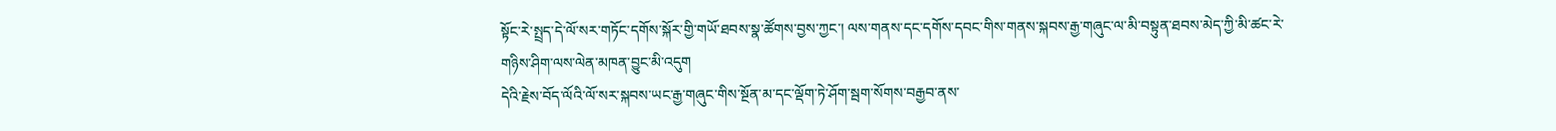སྟོང་རེ་སྤྲད་དེ་ལོ་སར་གཏོང་དགོས་སྐོར་གྱི་གཡོ་ཐབས་སྣ་ཚོགས་བྱས་ཀྱང་། ལས་གནས་དང་དགོས་དབང་གིས་གནས་སྐབས་རྒྱ་གཞུང་ལ་མི་བསྟུན་ཐབས་མེད་ཀྱི་མི་ཚང་རེ་གཉིས་ཤིག་ལས་ལེན་མཁན་བྱུང་མི་འདུག
དེའི་རྗེས་བོད་ལོའི་ལོ་སར་སྐབས་ཡང་རྒྱ་གཞུང་གིས་སྔོན་མ་དང་ལྡོག་ཏེ་ཤོག་སྦག་སོགས་བརྒྱབ་ནས་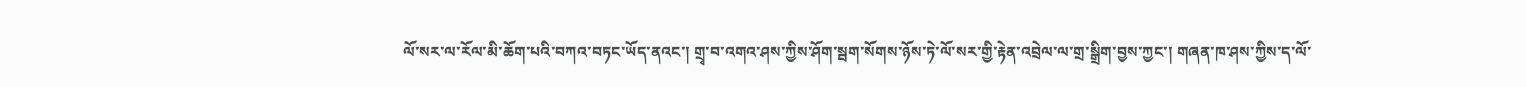ལོ་སར་ལ་རོལ་མི་ཆོག་པའི་བཀའ་བཏང་ཡོད་ནའང་། གྲྭ་བ་འགའ་ཤས་ཀྱིས་ཤོག་སྦག་སོགས་ཉོས་ཏེ་ལོ་སར་གྱི་རྟེན་འབྲེལ་ལ་གྲ་སྒྲིག་བྱས་ཀྱང་། གཞན་ཁ་ཤས་ཀྱིས་ད་ལོ་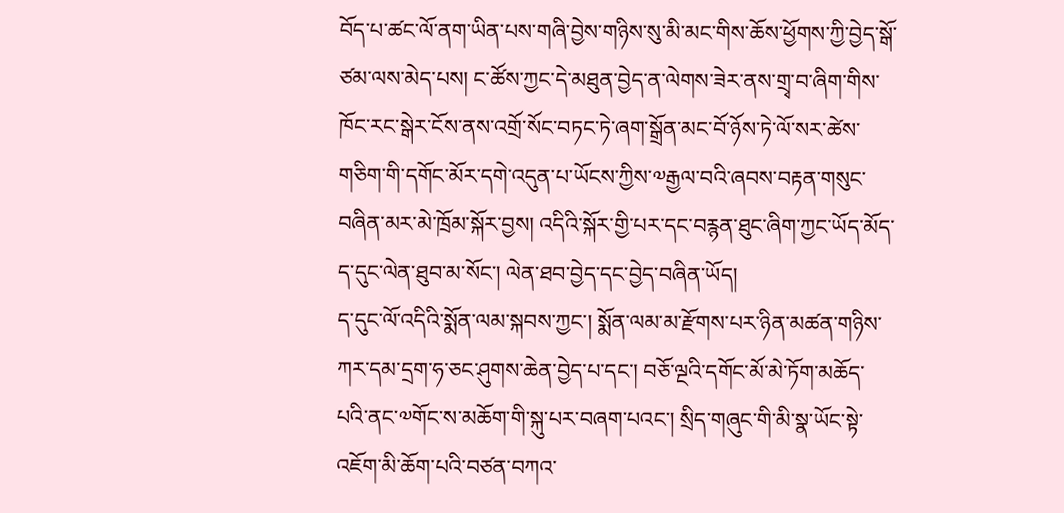བོད་པ་ཚང་ལོ་ནག་ཡིན་པས་གཞི་བྱེས་གཉིས་སུ་མི་མང་གིས་ཆོས་ཕྱོགས་ཀྱི་བྱེད་སྒོ་ཙམ་ལས་མེད་པས། ང་ཚོས་ཀྱང་དེ་མཐུན་བྱེད་ན་ལེགས་ཟེར་ནས་གྲྭ་བ་ཞིག་གིས་ཁོང་རང་སྒེར་ངོས་ནས་འགྲོ་སོང་བཏང་ཏེ་ཞག་སྒྲོན་མང་བོ་ཉོས་ཏེ་ལོ་སར་ཚེས་གཅིག་གི་དགོང་མོར་དགེ་འདུན་པ་ཡོངས་ཀྱིས་༧རྒྱལ་བའི་ཞབས་བརྟན་གསུང་བཞིན་མར་མེ་ཁྲོམ་སྐོར་བྱས། འདིའི་སྐོར་གྱི་པར་དང་བརྙན་ཐུང་ཞིག་ཀྱང་ཡོད་མོད་ད་དུང་ལེན་ཐུབ་མ་སོང་། ལེན་ཐབ་བྱེད་དང་བྱེད་བཞིན་ཡོད།
ད་དུང་ལོ་འདིའི་སྨོན་ལམ་སྐབས་ཀྱང་། སྨོན་ལམ་མ་རྫོགས་པར་ཉིན་མཚན་གཉིས་ཀར་དམ་དྲག་ཧ་ཅང་ཤུགས་ཆེན་བྱེད་པ་དང་། བཅོ་ལྔའི་དགོང་མོ་མེ་ཏོག་མཆོད་པའི་ནང་༧གོང་ས་མཆོག་གི་སྐུ་པར་བཞག་པའང་། སྲིད་གཞུང་གི་མི་སྣ་ཡོང་སྟེ་འཇོག་མི་ཆོག་པའི་བཙན་བཀའ་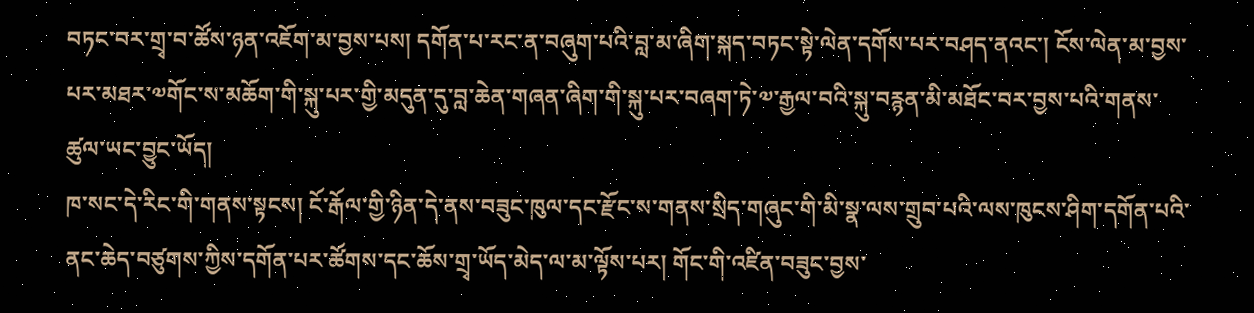བཏང་བར་གྲྭ་བ་ཚོས་ཉན་འཇོག་མ་བྱས་པས། དགོན་པ་རང་ན་བཞུག་པའི་བླ་མ་ཞིག་སྐད་བཏང་སྟེ་ལེན་དགོས་པར་བཤད་ནའང་། ངོས་ལེན་མ་བྱས་པར་མཐར་༧གོང་ས་མཆོག་གི་སྐུ་པར་གྱི་མདུན་དུ་བླ་ཆེན་གཞན་ཞིག་གི་སྐུ་པར་བཞག་ཏེ་༧་རྒྱལ་བའི་སྐུ་བརྙན་མི་མཐོང་བར་བྱས་པའི་གནས་ཚུལ་ཡང་བྱུང་ཡོད།
ཁ་སང་དེ་རིང་གི་གནས་སྟངས། ངོ་རྒོལ་གྱི་ཉིན་དེ་ནས་བཟུང་ཁུལ་དང་རྫོང་ས་གནས་སྲིད་གཞུང་གི་མི་སྣ་ལས་གྲུབ་པའི་ལས་ཁུངས་ཤིག་དགོན་པའི་ནང་ཆེད་བཙུགས་ཀྱིས་དགོན་པར་ཚོགས་དང་ཆོས་གྲྭ་ཡོད་མེད་ལ་མ་ལྟོས་པར། གོང་གི་འཛིན་བཟུང་བྱས་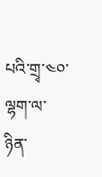པའི་གྲྭ་༤༠་ལྷག་ལ་ཉིན་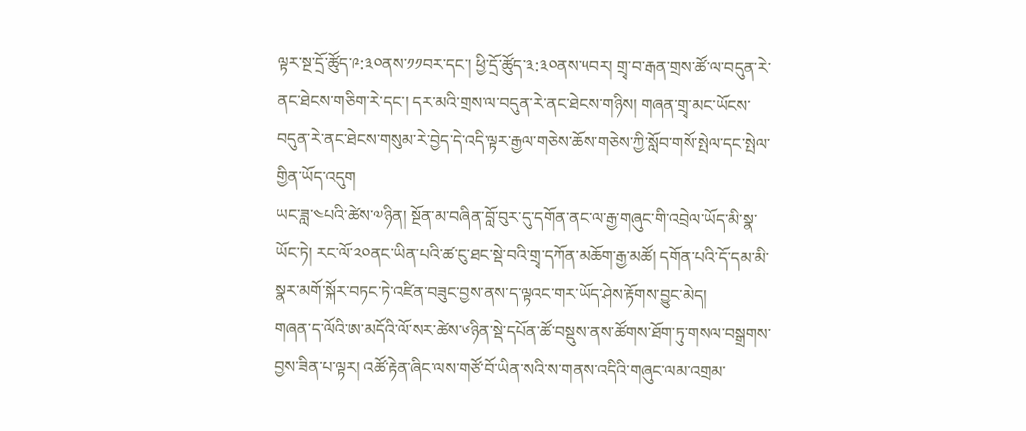ལྟར་སྔ་དྲོ་ཚོུད་༩:༣༠ནས་༡༡བར་དང་། ཕྱི་དྲོ་ཚོུད་༣:༣༠ནས་༥བར། གྲྭ་བ་རྒན་གྲས་ཚོ་ལ་བདུན་རེ་ནང་ཐེངས་གཅིག་རེ་དང་། དར་མའི་གྲས་ལ་བདུན་རེ་ནང་ཐེངས་གཉིས། གཞན་གྲྭ་མང་ཡོངས་བདུན་རེ་ནང་ཐེངས་གསུམ་རེ་བྱེད་དེ་འདི་ལྟར་རྒྱལ་གཅེས་ཆོས་གཅེས་ཀྱི་སློབ་གསོ་སྤེལ་དང་སྤེལ་གྱིན་ཡོད་འདུག
ཡང་ཟླ་༤པའི་ཚེས་༧ཉིན། སྔོན་མ་བཞིན་བློ་བུར་དུ་དགོན་ནང་ལ་རྒྱ་གཞུང་གི་འབྲེལ་ཡོད་མི་སྣ་ཡོང་ཏེ། རང་ལོ་༢༠ནང་ཡིན་པའི་ཚ་ངུ་ཐང་སྡེ་བའི་གྲྭ་དཀོན་མཆོག་རྒྱ་མཚོ། དགོན་པའི་དོ་དམ་མི་སྣར་མགོ་སྐོར་བཏང་ཏེ་འཛིན་བཟུང་བྱས་ནས་ད་ལྟའང་གར་ཡོད་ཤེས་རྟོགས་བྱུང་མེད།
གཞན་ད་ལོའི་ཨ་མདོའི་ལོ་སར་ཚེས་༦ཉིན་སྡེ་དཔོན་ཚོ་བསྡུས་ནས་ཚོགས་ཐོག་ཏུ་གསལ་བསྒྲགས་བྱས་ཟིན་པ་ལྟར། འཚོ་རྟེན་ཞིང་ལས་གཙོ་བོ་ཡིན་སའི་ས་གནས་འདིའི་གཞུང་ལམ་འགྲམ་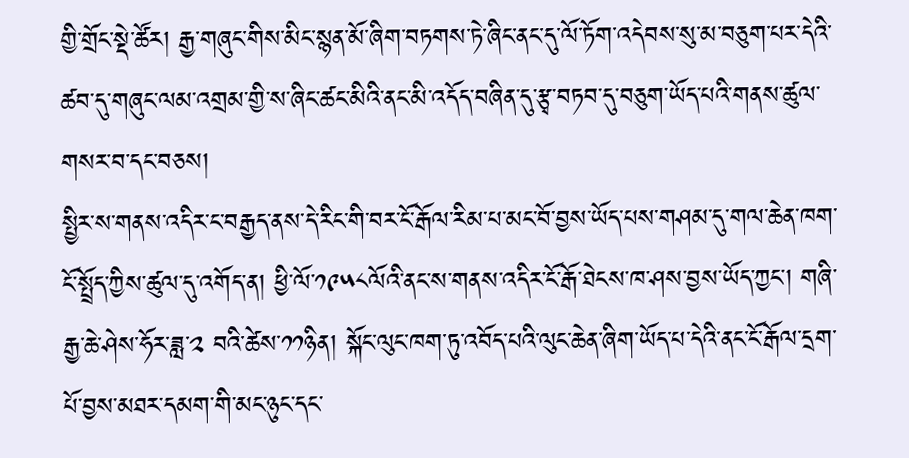གྱི་གྲོང་སྡེ་ཚོར། རྒྱ་གཞུང་གིས་མིང་སྙན་མོ་ཞིག་བཏགས་ཏེ་ཞིང་ནང་དུ་ལོ་ཏོག་འདེབས་སུ་མ་བཅུག་པར་དེའི་ཚབ་དུ་གཞུང་ལམ་འགྲམ་གྱི་ས་ཞིང་ཚང་མིའི་ནང་མི་འདོད་བཞིན་དུ་རྩྭ་བཏབ་དུ་བཅུག་ཡོད་པའི་གནས་ཚུལ་གསར་བ་དང་བཅས།
སྤྱིར་ས་གནས་འདིར་ང་བརྒྱད་ནས་དེ་རིང་གི་བར་ངོ་རྒོལ་རིམ་པ་མང་བོ་བྱས་ཡོད་པས་གཤམ་དུ་གལ་ཆེན་ཁག་ངོ་སྤྲོད་ཀྱིས་ཚུལ་དུ་འགོད་ན། ཕྱི་ལོ་༡༩༥༨ལོའི་ནང་ས་གནས་འདིར་ངོ་རྒོ་ཐེངས་ཁ་ཤས་བྱས་ཡོད་ཀྱང་། གཞི་རྒྱ་ཆེ་ཤེས་ཧོར་ཟླ་༢ བའི་ཚེས་༡༡ཉིན། སྐོང་ལུང་ཁག་ཏུ་འབོད་པའི་ལུང་ཆེན་ཞིག་ཡོད་པ་དེའི་ནང་ངོ་རྒོལ་དྲག་པོ་བྱས་མཐར་དམག་གི་མང་ཉུང་དང་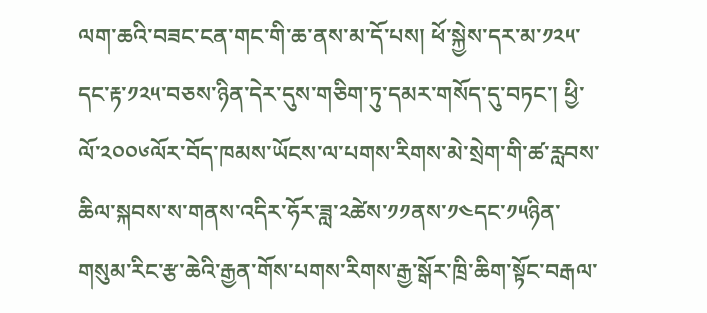ལག་ཆའི་བཟང་ངན་གང་གི་ཆ་ནས་མ་དོ་པས། ཕོ་སྐྱེས་དར་མ་༡༢༥་དང་རྟ་༡༢༥་བཅས་ཉིན་དེར་དུས་གཅིག་ཏུ་དམར་གསོད་དུ་བཏང་། ཕྱི་ལོ་༢༠༠༦ལོར་བོད་ཁམས་ཡོངས་ལ་པགས་རིགས་མེ་སྲེག་གི་ཚ་རླབས་ཆིལ་སྐབས་ས་གནས་འདིར་ཧོར་ཟླ་༢ཚེས་༡༡ནས་༡༤དང་༡༥ཉིན་གསུམ་རིང་རྩ་ཆེའི་རྒྱན་གོས་པགས་རིགས་རྒྱ་སྒོར་ཁྲི་ཆིག་སྟོང་བརྒལ་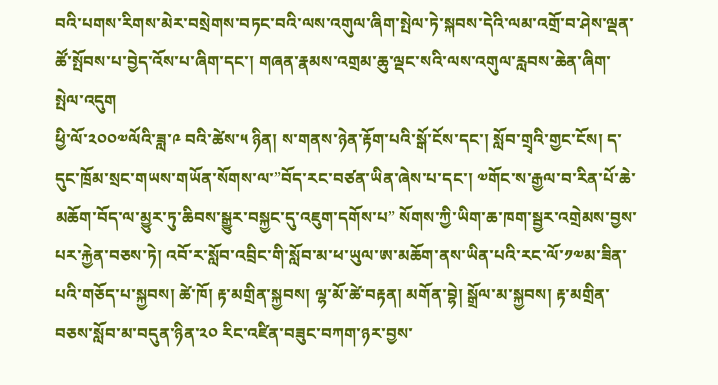བའི་པགས་རིགས་མེར་བསྲེགས་བཏང་བའི་ལས་འགུལ་ཞིག་སྤེལ་ཏེ་སྐབས་དེའི་ལམ་འགྲོ་བ་ཤེས་ལྡན་ཚོ་སྤོབས་པ་བྱེད་འོས་པ་ཞིག་དང་། གཞན་རྣམས་འགྲམ་ཆུ་ལྡང་སའི་ལས་འགུལ་རླབས་ཆེན་ཞིག་སྤེལ་འདུག
ཕྱི་ལོ་༢༠༠༧ལོའི་ཟླ་༩ བའི་ཚེས་༥ ཉིན། ས་གནས་ཉེན་རྟོག་པའི་སྒོ་ངོས་དང་། སློབ་གྲྭའི་གྱང་ངོས། ད་དུང་ཁྲོམ་སྲང་གཡས་གཡོན་སོགས་ལ་”བོད་རང་བཙན་ཡིན་ཞེས་པ་དང་། ༧གོང་ས་རྒྱལ་བ་རིན་པོ་ཆེ་མཆོག་བོད་ལ་མྱུར་ཏུ་ཆིབས་སྒྱུར་བསྐྱང་དུ་འཇུག་དགོས་པ” སོགས་ཀྱི་ཡིག་ཆ་ཁག་སྦྱར་འགྲེམས་བྱས་པར་རྐྱེན་བཅས་ཏེ། འབོ་ར་སློབ་འབྲིང་གི་སློབ་མ་ཕ་ཡུལ་ཨ་མཆོག་ནས་ཡིན་པའི་རང་ལོ་༡༧མ་ཟིན་པའི་གཅོད་པ་སྐྱབས། ཚེ་ཁོ། རྟ་མགྲིན་སྐྱབས། ལྷ་མོ་ཚེ་བརྟན། མགོན་བྷེ། སྒྲོལ་མ་སྐྱབས། རྟ་མགྲིན་བཅས་སློབ་མ་བདུན་ཉིན་༢༠ རིང་འཛིན་བཟུང་བཀག་ཉར་བྱས་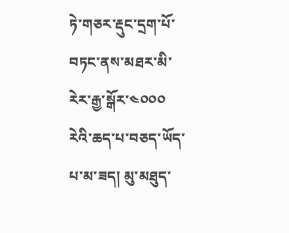ཏེ་གཅར་རྡུང་དྲག་པོ་བཏང་ནས་མཐར་མི་རེར་རྒྱ་སྒོར་༤༠༠༠ རེའི་ཆད་པ་བཅད་ཡོད་པ་མ་ཟད། མུ་མཐུད་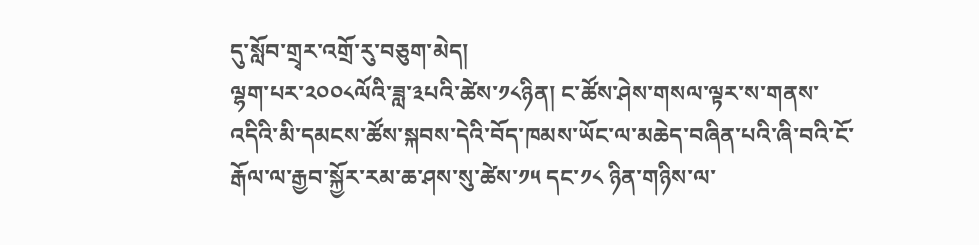དུ་སློབ་གྲྭར་འགྲོ་རུ་བཅུག་མེད།
ལྷག་པར་༢༠༠༨ལོའི་ཟླ་༣པའི་ཚེས་༡༨ཉིན། ང་ཚོས་ཤེས་གསལ་ལྟར་ས་གནས་འདིའི་མི་དམངས་ཚོས་སྐབས་དེའི་བོད་ཁམས་ཡོང་ལ་མཆེད་བཞིན་པའི་ཞི་བའི་ངོ་རྒོལ་ལ་རྒྱབ་སྐྱོར་རམ་ཆ་ཤས་སུ་ཚེས་༡༥ དང་༡༨ ཉིན་གཉིས་ལ་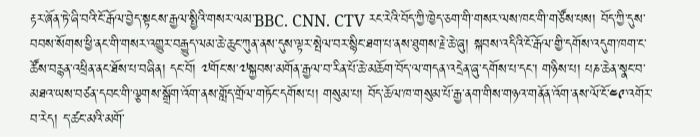རྟར་ཞོན་ཏེ་ཞི་བའི་ངོ་རྒོལ་བྱེད་སྟངས་རྒྱལ་སྤྱིའི་གསར་ལམ་BBC. CNN. CTV རང་རེའི་བོད་ཀྱི་ཁྱེད་ཅག་གི་གསར་ལས་ཁང་གི་གཙོས་པས། བོད་ཀྱི་དུས་བབས་སོགས་ཕྱི་ནང་གི་གསར་འགྱུར་བརྒྱུད་ལམ་ཆེ་ཆུང་ཀུན་ནས་དུས་ལྟར་སྤེལ་བར་སྙིང་ཐག་པ་ནས་ཐུགས་རྗེ་ཆེ་ཞུ། སྐབས་འདིའི་ངོ་རྒོལ་གྱི་དགོས་འདུག་ཁག་ང་ཚོས་བརྙན་འཕྲིན་ནང་ཐོས་པ་བཞིན། དང་བོ། ༧གོང་ས་༧སྐྱབས་མགོན་རྒྱལ་བ་རིན་པོ་ཆེ་མཆོག་བོད་ལ་གདན་འདྲེན་ཞུ་དགོས་པ་དང་། གཉིས་པ། པཎ་ཆེན་སྣང་བ་མཐའ་ཡས་བཙན་དབང་གི་ལྕགས་སྒྲོག་འོག་ནས་གློད་གྲོལ་གཏོང་དགོས་པ། གསུམ་པ། བོད་ཆོལ་ཁ་གསུམ་པོ་རྒྱ་ནག་གིས་གཉའ་གནོན་འོག་ནས་ལོ་ངོ་༤༩་འགོར་བ་རེད། ད་ཚང་མའི་མགོ་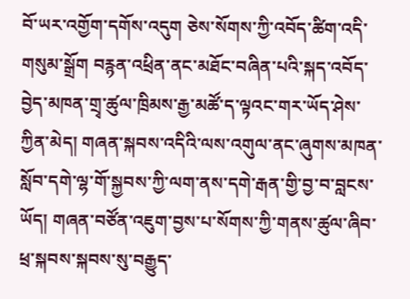བོ་ཡར་འགྱོག་དགོས་འདུག ཅེས་སོགས་ཀྱི་འབོད་ཚིག་འདི་གསུམ་སྒྲོག བརྙན་འཕྲིན་ནང་མཐོང་བཞིན་པའི་སྐད་འབོད་བྱེད་མཁན་གྲྭ་ཚུལ་ཁྲིམས་རྒྱ་མཚོ་ད་ལྟའང་གར་ཡོད་ཤེས་ཀྱིན་མེད། གཞན་སྐབས་འདིའི་ལས་འགུལ་ནང་ཞུགས་མཁན་སློབ་དགེ་ལྷ་གོ་སྐྱབས་ཀྱི་ལག་ནས་དགེ་རྒན་གྱི་བྱ་བ་བླངས་ཡོད། གཞན་བཙོན་འཇུག་བྱས་པ་སོགས་ཀྱི་གནས་ཚུལ་ཞིབ་ཕྲ་སྐབས་སྐབས་སུ་བརྒྱུད་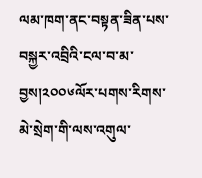ལམ་ཁག་ནང་བསྟན་ཟིན་པས་བསྐྱར་འབྲིའི་ངལ་བ་མ་བྱས།༢༠༠༦ལོར་པགས་རིགས་མེ་སྲེག་གི་ལས་འགུལ་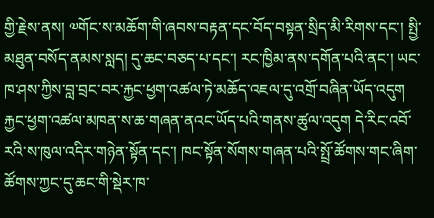གྱི་རྗེས་ནས། ༧གོང་ས་མཆོག་གི་ཞབས་བརྟན་དང་བོད་བསྟན་སྲིད་མི་རིགས་དང་། སྤྱི་མཐུན་བསོད་ནམས་སླད། དུ་ཆང་བཅད་པ་དང་། རང་ཁྱིམ་ནས་དགོན་པའི་ནང་། ཡང་ཁ་ཤས་ཀྱིས་བླ་བྲང་བར་རྐྱང་ཕྱག་འཚལ་ཏེ་མཆོད་འཇལ་དུ་འགྲོ་བཞིན་ཡོད་འདུག རྐྱང་ཕྱག་འཚལ་མཁན་ས་ཆ་གཞན་ནའང་ཡོད་པའི་གནས་ཚུལ་འདུག དེ་རིང་འབོ་རའི་ས་ཁུལ་འདིར་གཉེན་སྟོན་དང་། ཁང་སྟོན་སོགས་གཞན་པའི་སྤྲོ་ཚོགས་གང་ཞིག་ཚོགས་ཀྱང་དུ་ཆང་གི་སྡེར་ཁ་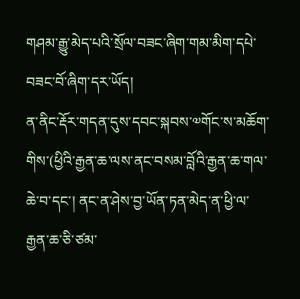གཤམ་རྒྱུ་མེད་པའི་སྲོལ་བཟང་ཞིག་གམ་མིག་དཔེ་བཟང་བོ་ཞིག་དར་ཡོད།
ན་ནིང་རྡོར་གདན་དུས་དབང་སྐབས་༧གོང་ས་མཆོག་གིས་(ཕྱིའི་རྒྱན་ཆ་ལས་ནང་བསམ་བློའི་རྒྱན་ཆ་གལ་ཆེ་བ་དང་། ནང་ན་ཤེས་བྱ་ཡོན་ཏན་མེད་ན་ཕྱི་ལ་རྒྱན་ཆ་ཅི་ཙམ་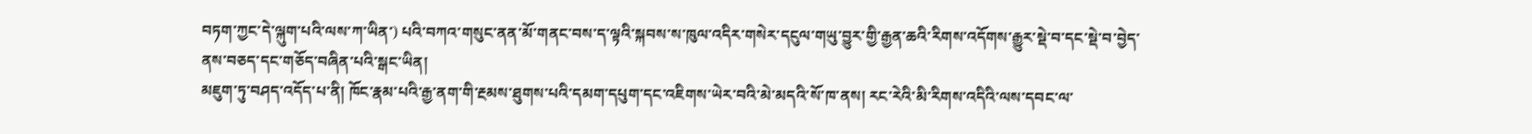བཏག་ཀྱང་དེ་ལྐུག་པའི་ལས་ཀ་ཡིན་) པའི་བཀའ་གསུང་ནན་མོ་གནང་བས་ད་ལྟའི་སྐབས་ས་ཁུལ་འདིར་གསེར་དངུལ་གཡུ་བྱུར་གྱི་རྒྱན་ཆའི་རིགས་འདོགས་རྒྱུར་སྡེ་བ་དང་སྡེ་བ་བྱེད་ནས་བཅད་དང་གཅོད་བཞིན་པའི་སྒང་ཡིན།
མཇུག་ཏུ་བཤད་འདོད་པ་ནི། ཁོང་རྣམ་པའི་རྒྱ་ནག་གི་རྔམས་ཐུགས་པའི་དམག་དཔུག་དང་འཇིགས་ཡེར་བའི་མེ་མདའི་སོ་ཁ་ནས། རང་རེའི་མི་རིགས་འདིའི་ལས་དབང་ལ་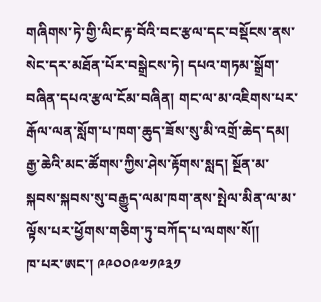གཞིགས་ཏེ་གྱི་ལིང་རྟ་བོའི་བང་རྩལ་དང་བསྡོངས་ནས་སེང་དར་མཐོན་པོར་བསྒྲེངས་ཏེ། དཔའ་གཏམ་སྒྲོག་བཞིན་དཔའ་རྩལ་ངོམ་བཞིན། གང་ལ་མ་འཇིགས་པར་རྒོལ་ལན་སློག་པ་ཁག་ཆུད་ཟོས་སུ་མི་འགྲོ་ཆེད་དམ། རྒྱ་ཆེའི་མང་ཚོགས་ཀྱིས་ཤེས་རྟོགས་སླད། སྔོན་མ་སྐབས་སྐབས་སུ་བརྒྱུད་ལམ་ཁག་ནས་སྤེལ་མིན་ལ་མ་ལྟོས་པར་ཕྱོགས་གཅིག་ཏུ་བཀོད་པ་ལགས་སོ།།
ཁ་པར་ཨང་། ༩༩༠༠༩༧༡༩༣༡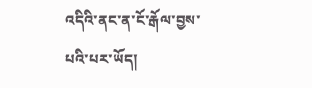འདིའི་ནང་ན་ངོ་རྒོལ་བྱས་པའི་པར་ཡོད།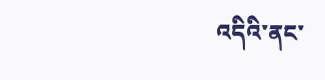འདིའི་ནང་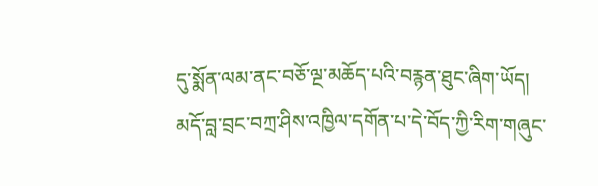དུ་སྨོན་ལམ་ནང་བཅོ་ལྔ་མཆོད་པའི་བརྙན་ཐུང་ཞིག་ཡོད།
མདོ་བླ་བྲང་བཀྲ་ཤིས་འཁྱིལ་དགོན་པ་དེ་བོད་ཀྱི་རིག་གཞུང་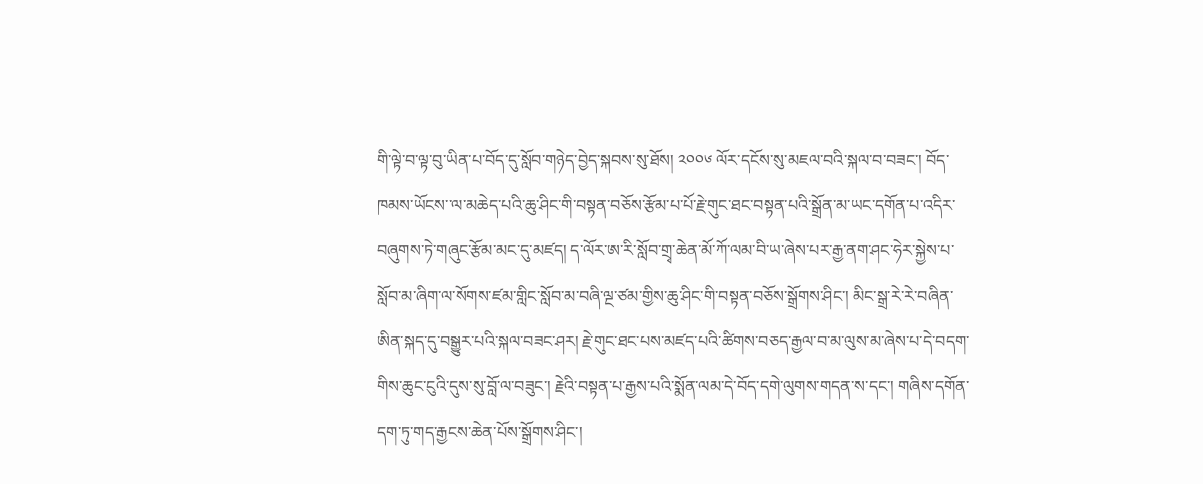གི་ལྟེ་བ་ལྟ་བུ་ཡིན་པ་བོད་དུ་སློབ་གཉེད་བྱེད་སྐབས་སུ་ཐོས། ༢༠༠༦ ལོར་དངོས་སུ་མཇལ་བའི་སྐལ་བ་བཟང་། བོད་ཁམས་ཡོངས་་ལ་མཆེད་པའི་ཆུ་ཤིང་གི་བསྟན་བཅོས་རྩོམ་པ་པོ་རྗེ་གུང་ཐང་བསྟན་པའི་སྒྲོན་མ་ཡང་དགོན་པ་འདིར་བཞུགས་ཏེ་གཞུང་རྩོམ་མང་དུ་མཛད། ད་ལོར་ཨ་རི་སློབ་གྲྭ་ཆེན་མོ་ཀོ་ལམ་བི་ཡ་ཞེས་པར་རྒྱ་ནག་ཤང་ཧེར་སྐྱེས་པ་སློབ་མ་ཞིག་ལ་སོགས་ཛམ་གླིང་སློབ་མ་བཞི་ལྔ་ཙམ་གྱིས་ཆུ་ཤིང་གི་བསྟན་བཅོས་སྒྲོགས་ཤིང་། མིང་སྒྲ་རེ་རེ་བཞིན་ཨིན་སྐད་དུ་བསྒྱུར་པའི་སྐལ་བཟང་ཤར། རྗེ་གུང་ཐང་པས་མཛད་པའི་ཚིགས་བཅད་རྒྱལ་བ་མ་ལུས་མ་ཞེས་པ་དེ་བདག་གིས་ཆུང་ངུའི་དུས་སུ་བློ་ལ་བཟུང་། རྗེའི་བསྟན་པ་རྒྱས་པའི་སྨོན་ལམ་དེ་བོད་དགེ་ལུགས་གདན་ས་དང་། གཞིས་དགོན་དག་ཏུ་གད་རྒྱངས་ཆེན་པོས་སྒྲོགས་ཤིང་།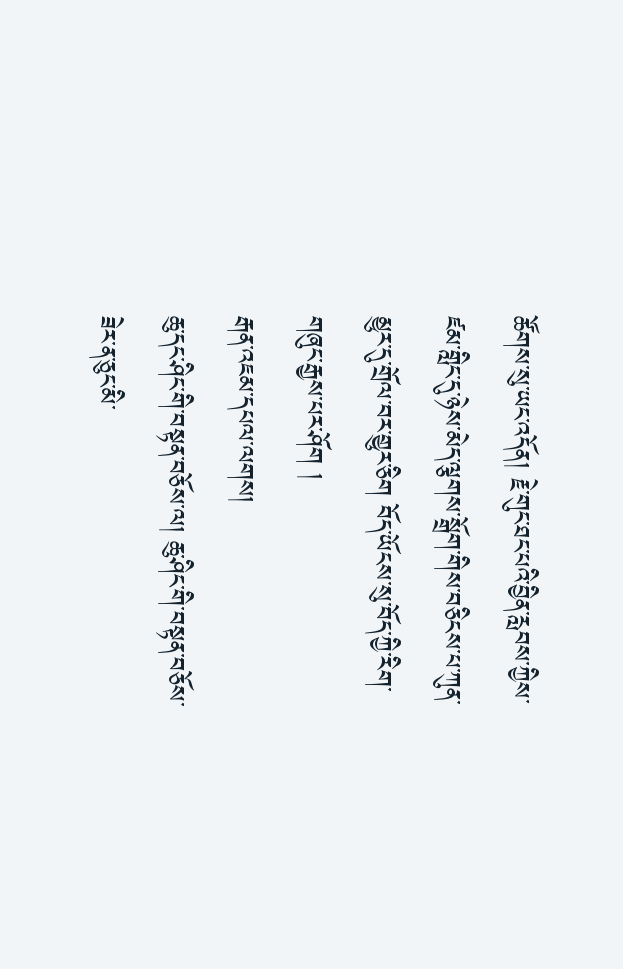ཚོགས་སུ་ཡང་འདོན། རྗེ་གུང་ཐང་པའི་བྱིན་རླབས་ཀྱིས་ཛམ་གླིང་དུ་ཉེས་མེད་ལྕགས་སྒྲོག་གིས་བཅིངས་པ་ཀུན་མྱུར་དུ་གྲོལ་བར་གྱུར་ཅིག བོད་ཡོངས་སུ་བོད་ཀྱི་རིག་གཞུང་རྒྱས་པར་ཤོག །
རྒན་འཇམ་དཔལ་ལགས།
ཆུ་དང་ཤིང་གི་བསྟན་བཅོས་ལ། ཆུ་ཤིང་གི་བསྟན་བཅོས་ཟེར་ན་ཅུང་མི་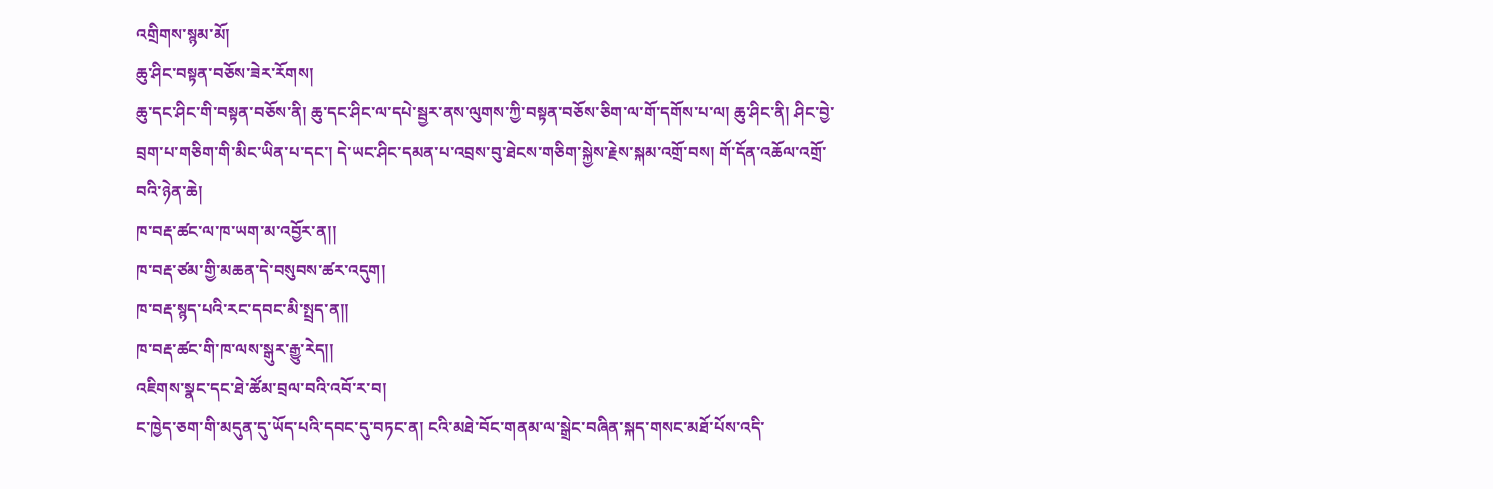འགྲིགས་སྙམ་མོ།
ཆུ་ཤིང་བསྟན་བཅོས་ཟེར་རོགས།
ཆུ་དང་ཤིང་གི་བསྟན་བཅོས་ནི། ཆུ་དང་ཤིང་ལ་དཔེ་སྦྱར་ནས་ལུགས་ཀྱི་བསྟན་བཅོས་ཅིག་ལ་གོ་དགོས་པ་ལ། ཆུ་ཤིང་ནི། ཤིང་བྱེ་བྲག་པ་གཅིག་གི་མིང་ཡིན་པ་དང་། དེ་ཡང་ཤིང་དམན་པ་འབྲས་བུ་ཐེངས་གཅིག་སྐྱེས་རྗེས་སྐམ་འགྲོ་བས། གོ་དོན་འཆོལ་འགྲོ་བའི་ཉེན་ཆེ།
ཁ་བརྡ་ཚང་ལ་ཁ་ཡག་མ་འབྱོར་ན།།
ཁ་བརྡ་ཙམ་གྱི་མཆན་དེ་བསུབས་ཚར་འདུག།
ཁ་བརྡ་སྙད་པའི་རང་དབང་མི་སྤྲད་ན།།
ཁ་བརྡ་ཚང་གི་ཁ་ལས་སྒུར་རྒྱུ་རེད།།
འཇིགས་སྣང་དང་ཐེ་ཚོམ་བྲལ་བའི་འབོ་ར་བ།
ང་ཁྱེད་ཅག་གི་མདུན་དུ་ཡོད་པའི་དབང་དུ་བཏང་ན། ངའི་མཐེ་བོང་གནམ་ལ་སྒྲེང་བཞིན་སྐད་གསང་མཐོ་པོས་འདི་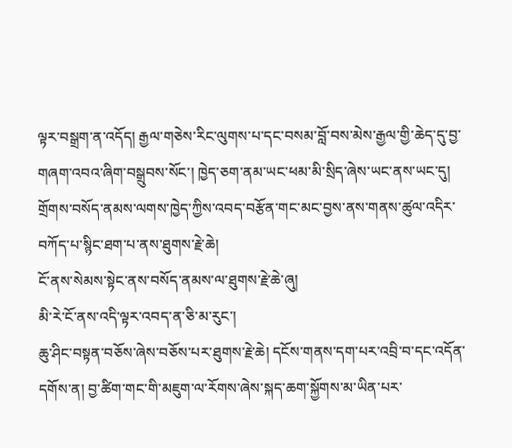ལྟར་བསྒྲག་ན་འདོད། རྒྱལ་གཅེས་རིང་ལུགས་པ་དང་བསམ་བློ་བས་མེས་རྒྱལ་གྱི་ཆེད་དུ་བྱ་གཞག་འབའ་ཞིག་བསྒྲུབས་སོང་། ཁྱེད་ཅག་ནམ་ཡང་ཕམ་མི་སྲིད་ཞེས་ཡང་ནས་ཡང་དུ།
གྲོགས་བསོད་ནམས་ལགས་ཁྱེད་ཀྱིས་འབད་བརྩོན་གང་མང་བྱས་ནས་གནས་ཚུལ་འདིར་བཀོད་པ་སྙིང་ཐག་པ་ནས་ཐུགས་རྗེ་ཆེ།
ངོ་ནས་སེམས་སྟེང་ནས་བསོད་ནམས་ལ་ཐུགས་རྗེ་ཆེ་ཞུ།
མི་རེ་ངོ་ནས་འདི་ལྟར་འབད་ན་ཅི་མ་རུང་།
ཆུ་ཤིང་བསྟན་བཅོས་ཞེས་བཅོས་པར་ཐུགས་རྗེ་ཆེ། དངོས་གནས་དག་པར་འབྲི་བ་དང་འདོན་དགོས་ན། བྱ་ཚིག་གང་གི་མཇུག་ལ་རོགས་ཞེས་སྐད་ཆག་སྐྱོགས་མ་ཡིན་པར་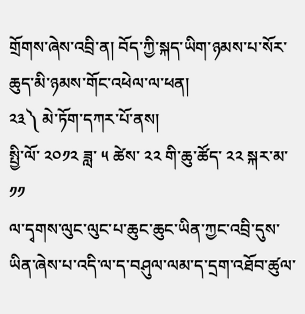གྲོགས་ཞེས་འབྲི་ན། བོད་ཀྱི་སྐད་ཡིག་ཉམས་པ་སོར་ཆུད་མི་ཉམས་གོང་འཕེལ་ལ་ཕན།
༢༣༽ མེ་ཏོག་དཀར་པོ་ནས།
སྤྱི་ལོ་ ༢༠༡༢ ཟླ་ ༥ ཚེས་ ༢༢ གི་ཆུ་ཚོད་ ༢༢ སྐར་མ་ ༡༡
ལ་དྭགས་ལུང་ལུང་པ་ཆུང་ཆུང་ཡིན་ཀྱང་འབྲི་དུས་ཡིན་ཞེས་པ་འདི་ལ་ད་བཤུལ་ལམ་ད་དྲག་འཐོབ་ཚུལ་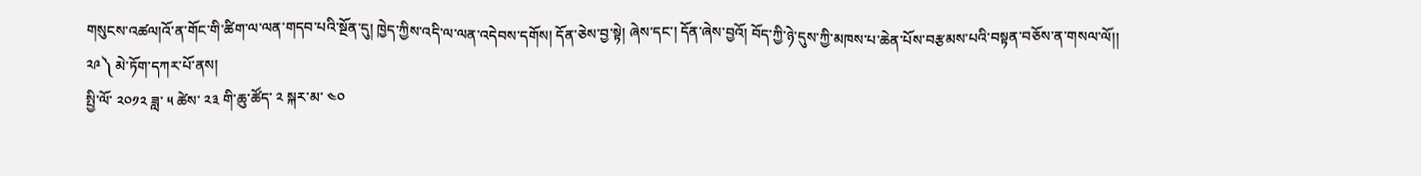གསུངས་འཚལ།འོ་ན་གོང་གི་ཚིག་ལ་ལན་གདབ་པའི་སྔོན་དུ། ཁྱེད་ཀྱིས་འདི་ལ་ལན་འདེབས་དགོས། དོན་ཅེས་བྱ་སྟེ། ཞེས་དང་། དོན་ཞེས་བྱའོ། བོད་ཀྱི་ཉེ་དུས་ཀྱི་མཁས་པ་ཆེན་པོས་བརྩམས་པའི་བསྟན་བཅོས་ན་གསལ་ལོ།།
༢༩༽ མེ་ཏོག་དཀར་པོ་ནས།
སྤྱི་ལོ་ ༢༠༡༢ ཟླ་ ༥ ཚེས་ ༢༣ གི་ཆུ་ཚོད་ ༢ སྐར་མ་ ༤༠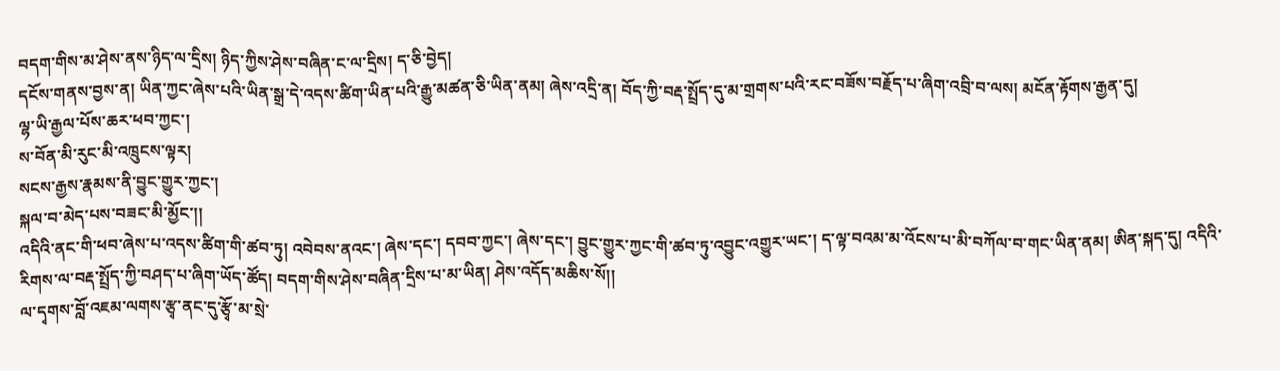བདག་གིས་མ་ཤེས་ནས་ཉིད་ལ་དྲིས། ཉིད་ཀྱིས་ཤེས་བཞིན་ང་ལ་དྲིས། ད་ཅི་བྱེད།
དངོས་གནས་བྱས་ན། ཡིན་ཀྱང་ཞེས་པའི་ཡིན་སྒྲ་དེ་འདས་ཚིག་ཡིན་པའི་རྒྱུ་མཚན་ཅི་ཡིན་ནམ། ཞེས་འདྲི་ན། བོད་ཀྱི་བརྡ་སྤྲོད་དུ་མ་གྲགས་པའི་རང་བཟོས་བརྗོད་པ་ཞིག་འབྲི་བ་ལས། མངོན་རྟོགས་རྒྱན་དུ།
ལྷ་ཡི་རྒྱལ་པོས་ཆར་ཕབ་ཀྱང་།
ས་བོན་མི་རུང་མི་འཁྲུངས་ལྟར།
སངས་རྒྱས་རྣམས་ནི་བྱུང་གྱུར་ཀྱང་།
སྐལ་བ་མེད་པས་བཟང་མི་མྱོང་།།
འདིའི་ནང་གི་ཕབ་ཞེས་པ་འདས་ཚིག་གི་ཚབ་ཏུ། འབེབས་ནའང་། ཞེས་དང་། དབབ་ཀྱང་། ཞེས་དང་། བྱུང་གྱུར་ཀྱང་གི་ཚབ་ཏུ་འབྱུང་འགྱུར་ཡང་། ད་ལྟ་བའམ་མ་འོངས་པ་མི་བཀོལ་བ་གང་ཡིན་ནམ། ཨིན་སྐད་དུ། འདིའི་རིགས་ལ་བརྡ་སྤྲོད་ཀྱི་བཤད་པ་ཞིག་ཡོད་ཚོད། བདག་གིས་ཤེས་བཞིན་དྲིས་པ་མ་ཡིན། ཤེས་འདོད་མཆིས་སོ།།
ལ་དྭགས་བློ་འཇམ་ལགས་རྩྭ་ནང་དུ་རྩྭོ་མ་སྲེ་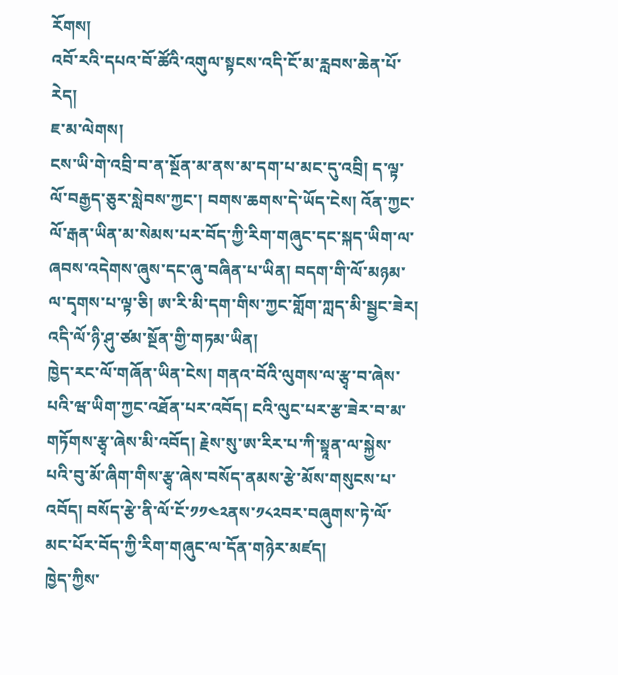རོགས།
འབོ་རའི་དཔའ་བོ་ཚོའི་འགུལ་སྟངས་འདི་ངོ་མ་རླབས་ཆེན་པོ་རེད།
ཇ་མ་ལེགས།
ངས་ཡི་གེ་འབྲི་བ་ན་སྔོན་མ་ནས་མ་དག་པ་མང་དུ་འབྲི། ད་ལྟ་ལོ་བརྒྱད་ཅུར་སླེབས་ཀྱང་། བགས་ཆགས་དེ་ཡོད་ངེས། འོན་ཀྱང་ལོ་རྒན་ཡིན་མ་སེམས་པར་བོད་ཀྱི་རིག་གཞུང་དང་སྐད་ཡིག་ལ་ཞབས་འདེགས་ཞུས་དང་ཞུ་བཞིན་པ་ཡིན། བདག་གི་ལོ་མཉམ་ལ་དྭགས་པ་ལྟ་ཅི། ཨ་རི་མི་དག་གིས་ཀྱང་གློག་ཀླད་མི་སྦྱང་ཟེར། འདི་ལོ་ཉི་ཤུ་ཙམ་སྔོན་གྱི་གཏམ་ཡིན།
ཁྱེད་རང་ལོ་གཞོན་ཡིན་ངེས། གནའ་བོའི་ལུགས་ལ་རྩྭ་བ་ཞེས་པའི་ཝ་ཡིག་ཀྱང་འཐོན་པར་འབོད། ངའི་ལུང་པར་རྩ་ཟེར་བ་མ་གཏོགས་རྩྭ་ཞེས་མི་འབོད། རྗེས་སུ་ཨ་རིར་པ་ཀི་སྟཱན་ལ་སྐྱེས་པའི་བུ་མོ་ཞིག་གིས་རྩྭ་ཞེས་བསོད་ནམས་རྩེ་མོས་གསུངས་པ་འབོད། བསོད་རྩེ་ནི་ལོ་ངོ་༡༡༤༢ནས་༡༨༢བར་བཞུགས་ཏེ་ལོ་མང་པོར་བོད་ཀྱི་རིག་གཞུང་ལ་དོན་གཉེར་མཛད།
ཁྱེད་ཀྱིས་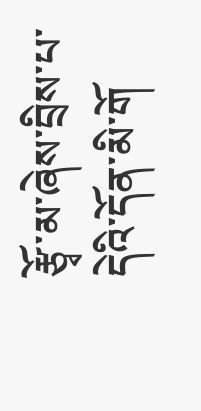རྩྭོ་མ་ཞེས་བྲིས་པ་དེའི་དོན་མི་གོ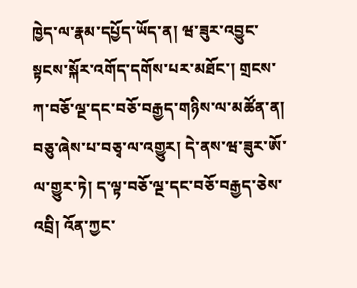ཁྱེད་ལ་རྣམ་དཔྱོད་ཡོད་ན། ཝ་ཟུར་འབྱུང་སྟངས་སྐོར་འགོད་དགོས་པར་མཐོང་། གྲངས་ཀ་བཅོ་ལྔ་དང་བཅོ་བརྒྱད་གཉིས་ལ་མཚོན་ན། བཅུ་ཞེས་པ་བཅྭ་ལ་འགྱུར། དེ་ནས་ཝ་ཟུར་ཨོ་ལ་གྱུར་ཏེ། ད་ལྟ་བཅོ་ལྔ་དང་བཅོ་བརྒྱད་ཅེས་འབྲི། འོན་ཀྱང་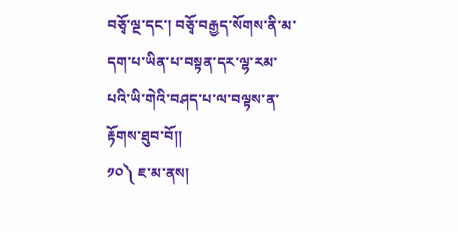བཅྭོ་ལྔ་དང་། བཅྭོ་བརྒྱད་སོགས་ནི་མ་དག་པ་ཡིན་པ་བསྟན་དར་ལྷ་རམ་པའི་ཡི་གེའི་བཤད་པ་ལ་བལྟས་ན་རྟོགས་ཐུབ་བོ།།
༡༠༽ ཇ་མ་ནས།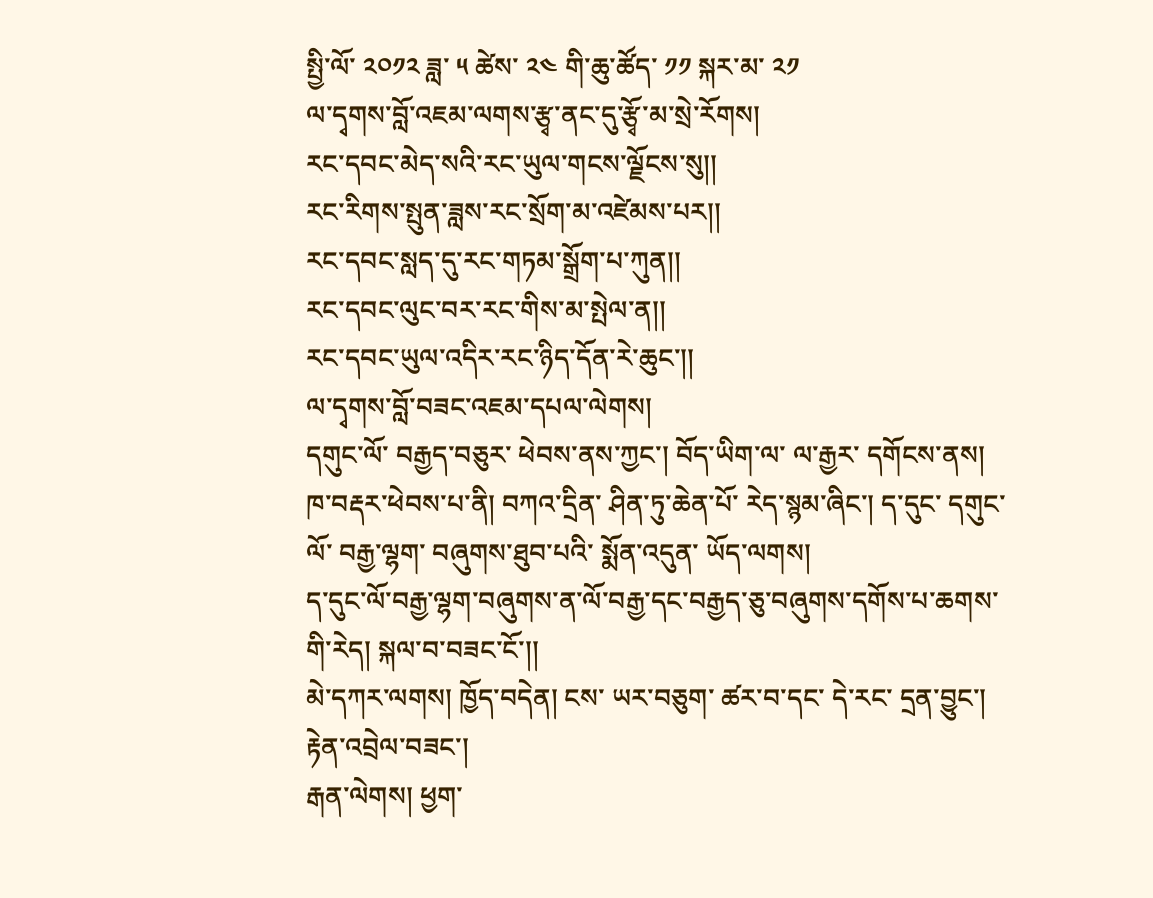སྤྱི་ལོ་ ༢༠༡༢ ཟླ་ ༥ ཚེས་ ༢༤ གི་ཆུ་ཚོད་ ༡༡ སྐར་མ་ ༢༡
ལ་དྭགས་བློ་འཇམ་ལགས་རྩྭ་ནང་དུ་རྩྭོ་མ་སྲེ་རོགས།
རང་དབང་མེད་སའི་རང་ཡུལ་གངས་ལྗོངས་སུ།།
རང་རིགས་སྤུན་ཟླས་རང་སྲོག་མ་འཛེམས་པར།།
རང་དབང་སླད་དུ་རང་གཏམ་སྒྲོག་པ་ཀུན།།
རང་དབང་ལུང་བར་རང་གིས་མ་སྤེལ་ན།།
རང་དབང་ཡུལ་འདིར་རང་ཉིད་དོན་རེ་ཆུང་།།
ལ་དྭགས་བློ་བཟང་འཇམ་དཔལ་ལེགས།
དགུང་ལོ་ བརྒྱད་བཅུར་ ཕེབས་ནས་ཀྱང་། བོད་ཡིག་ལ་ ལ་རྒྱར་ དགོངས་ནས། ཁ་བརྡར་ཕེབས་པ་ནི། བཀའ་དྲིན་ ཤིན་ཏུ་ཆེན་པོ་ རེད་སྙམ་ཞིང་། ད་དུང་ དགུང་ལོ་ བརྒྱ་ལྷག་ བཞུགས་ཐུབ་པའི་ སྨོན་འདུན་ ཡོད་ལགས།
ད་དུང་ལོ་བརྒྱ་ལྷག་བཞུགས་ན་ལོ་བརྒྱ་དང་བརྒྱད་ཅུ་བཞུགས་དགོས་པ་ཆགས་གི་རེད། སྐལ་བ་བཟང་ངོ་།།
མེ་དཀར་ལགས། ཁྱོད་བདེན། ངས་ ཡར་བཅུག་ ཚར་བ་དང་ དེ་རང་ དྲན་བྱུང་། རྟེན་འབྲེལ་བཟང་།
རྒན་ལེགས། ཕྱག་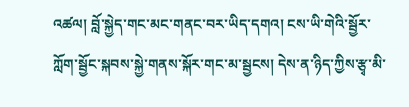འཚལ། བློ་སྐྱེད་གང་མང་གནང་བར་ཡིད་དགའ། ངས་ཡི་གེའི་སྦྱོར་ཀློག་སྦྱོང་སྐབས་སྐྱེ་གནས་སྐོར་གང་མ་སྦྱངས། དེས་ན་ཉིད་ཀྱིས་རྩྭ་མི་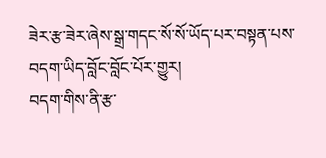ཟེར་རྩ་ཟེར་ཞེས་སྒྲ་གདང་སོ་སོ་ཡོད་པར་བསྟན་པས་བདག་ཡིད་བློང་བློང་པོར་གྱུར།
བདག་གིས་ནི་རྩ་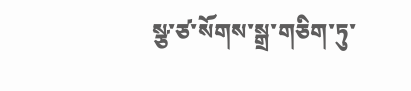སྩ་ཙ་སོགས་སྒྲ་གཅིག་ཏུ་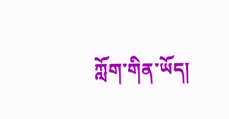ཀློག་གིན་ཡོད།